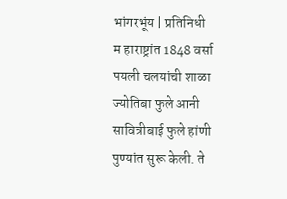भांगरभूंय | प्रतिनिधी
म हाराष्ट्रांत 1848 वर्सा पयली चलयांची शाळा ज्योतिबा फुले आनी सावित्रीबाई फुले हांणी पुण्यांत सुरू केली. ते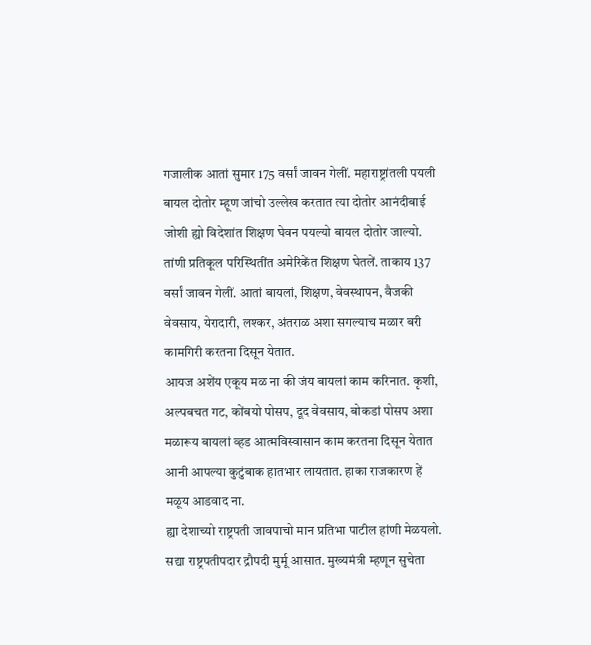गजालीक आतां सुमार 175 वर्सां जावन गेलीं. महाराष्ट्रांतली पयली बायल दोतोर म्हूण जांचो उल्लेख करतात त्या दोतोर आनंदीबाई जोशी ह्यो विदेशांत शिक्षण घेवन पयल्यो बायल दोतोर जाल्यो. तांणी प्रतिकूल परिस्थितींत अमेरिकेंत शिक्षण घेतलें. ताकाय 137 वर्सां जावन गेलीं. आतां बायलां, शिक्षण, वेवस्थापन, वैजकी वेवसाय, येरादारी, लश्कर, अंतराळ अशा सगल्याच मळार बरी कामगिरी करतना दिसून येतात.
आयज अशेंय एकूय मळ ना की जंय बायलां काम करिनात. कृशी, अल्पबचत गट, कोंबयो पोसप, दूद वेवसाय, बोकडां पोसप अशा मळारूय बायलां व्हड आत्मविस्वासान काम करतना दिसून येतात आनी आपल्या कुटुंबाक हातभार लायतात. हाका राजकारण हें मळूय आडवाद ना.
ह्या देशाच्यो राष्ट्रपती जावपाचो मान प्रतिभा पाटील हांणी मेळयलो. सद्या राष्ट्रपतीपदार द्रौपदी मुर्मू आसात. मुख्यमंत्री म्हणून सुचेता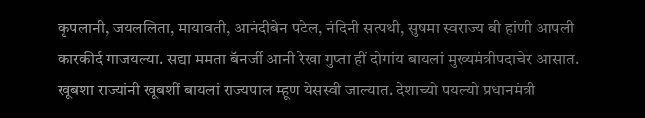कृपलानी, जयललिता, मायावती, आनंदीबेन पटेल, नंदिनी सत्पथी, सुषमा स्वराज्य बी हांणी आपली कारकीर्द गाजयल्या. सद्या ममता बॅनर्जी आनी रेखा गुप्ता हीं दोगांय बायलां मुख्यमंत्रीपदाचेर आसात. खूबशा राज्यांनी खूबशीं बायलां राज्यपाल म्हूण येसस्वी जाल्यात. देशाच्यो पयल्यो प्रधानमंत्री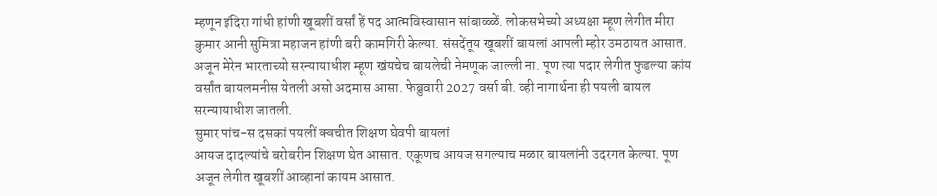म्हणून इंदिरा गांधी हांणी खूबशीं वर्सां हें पद आत्मविस्वासान सांबाळ्ळें. लोकसभेच्यो अध्यक्षा म्हूण लेगीत मीरा कुमार आनी सुमित्रा महाजन हांणी बरी कामगिरी केल्या. संसदेंतूय खूबशीं बायलां आपली म्होर उमठायत आसात. अजून मेरेन भारताच्यो सरन्यायाधीश म्हूण खंयचेच बायलेची नेमणूक जाल्ली ना. पूण त्या पदार लेगीत फुडल्या कांय वर्सांत बायलमनीस येतली असो अदमास आसा. फेब्रुवारी 2027 वर्सा बी. व्ही नागार्थना ही पयली बायल सरन्यायाधीश जातली.
सुमार पांच-स दसकां पयलीं क्वचीत शिक्षण घेवपी बायलां
आयज दादल्यांचे बरोबरीन शिक्षण घेत आसात. एकूणच आयज सगल्याच मळार बायलांनी उदरगत केल्या. पूण अजून लेगीत खूबशीं आव्हानां कायम आसात.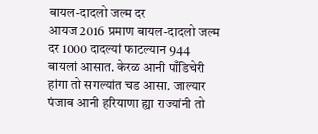बायल-दादलो जल्म दर
आयज 2016 प्रमाण बायल-दादलो जल्म दर 1000 दादल्यां फाटल्यान 944 बायलां आसात. केरळ आनी पाँडिचेरी हांगा तो सगल्यांत चड आसा. जाल्यार पंजाब आनी हरियाणा ह्या राज्यांनी तो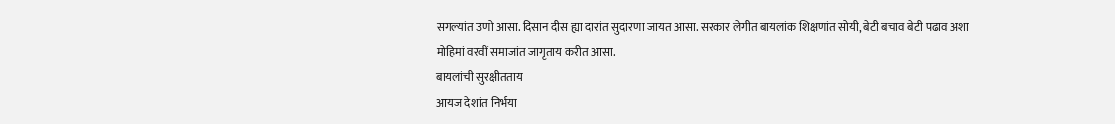सगल्यांत उणो आसा. दिसान दीस ह्या दारांत सुदारणा जायत आसा. सरकार लेगीत बायलांक शिक्षणांत सोयी, बेटी बचाव बेटी पढाव अशा मोहिमां वरवीं समाजांत जागृताय करीत आसा.
बायलांची सुरक्षीतताय
आयज देशांत निर्भया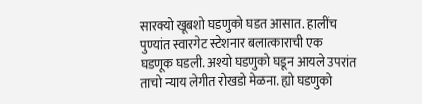सारक्यो खूबशो घडणुको घडत आसात. हालींच पुण्यांत स्वारगेट स्टेशनार बलात्काराची एक घडणूक घडली. अश्यो घडणुको घडून आयले उपरांत ताचो न्याय लेगीत रोखडो मेळना. ह्यो घडणुको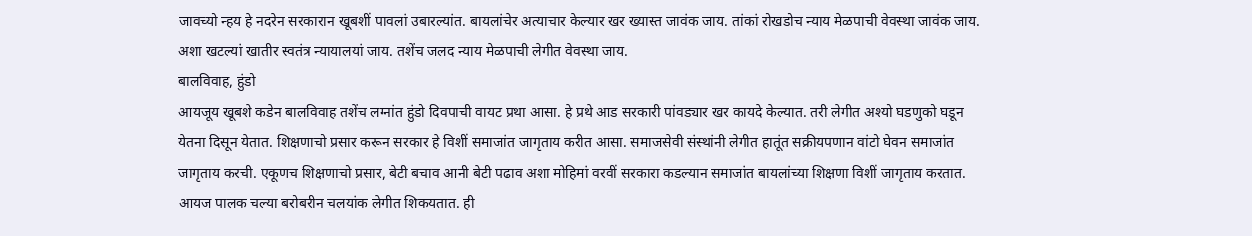जावच्यो न्हय हे नदरेन सरकारान खूबशीं पावलां उबारल्यांत. बायलांचेर अत्याचार केल्यार खर ख्यास्त जावंक जाय. तांकां रोखडोच न्याय मेळपाची वेवस्था जावंक जाय. अशा खटल्यां खातीर स्वतंत्र न्यायालयां जाय. तशेंच जलद न्याय मेळपाची लेगीत वेवस्था जाय.
बालविवाह, हुंडो
आयजूय खूबशे कडेन बालविवाह तशेंच लग्नांत हुंडो दिवपाची वायट प्रथा आसा. हे प्रथे आड सरकारी पांवड्यार खर कायदे केल्यात. तरी लेगीत अश्यो घडणुको घडून येतना दिसून येतात. शिक्षणाचो प्रसार करून सरकार हे विशीं समाजांत जागृताय करीत आसा. समाजसेवी संस्थांनी लेगीत हातूंत सक्रीयपणान वांटो घेवन समाजांत जागृताय करची. एकूणच शिक्षणाचो प्रसार, बेटी बचाव आनी बेटी पढाव अशा मोहिमां वरवीं सरकारा कडल्यान समाजांत बायलांच्या शिक्षणा विशीं जागृताय करतात. आयज पालक चल्या बरोबरीन चलयांक लेगीत शिकयतात. ही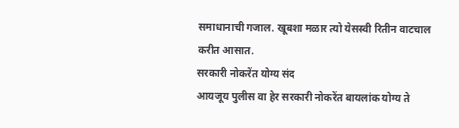समाधानाची गजाल. खूबशा मळार त्यो येसस्वी रितीन वाटचाल करीत आसात.
सरकारी नोकरेंत योग्य संद
आयजूय पुलीस वा हेर सरकारी नोकरेंत बायलांक योग्य ते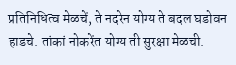प्रतिनिधित्व मेळचें, ते नदरेन योग्य ते बदल घडोवन हाडचे. तांकां नोकरेंत योग्य ती सुरक्षा मेळची.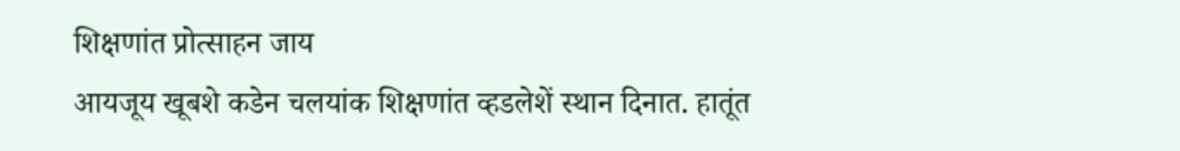शिक्षणांत प्रोत्साहन जाय
आयजूय खूबशे कडेन चलयांक शिक्षणांत व्हडलेशें स्थान दिनात. हातूंत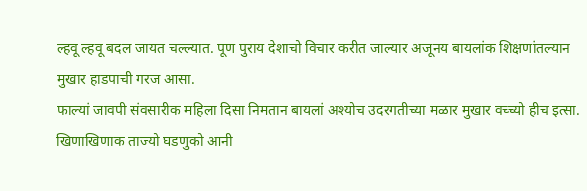ल्हवू ल्हवू बदल जायत चल्ल्यात. पूण पुराय देशाचो विचार करीत जाल्यार अजूनय बायलांक शिक्षणांतल्यान मुखार हाडपाची गरज आसा.
फाल्यां जावपी संवसारीक महिला दिसा निमतान बायलां अश्योच उदरगतीच्या मळार मुखार वच्च्यो हीच इत्सा.
खिणाखिणाक ताज्यो घडणुको आनी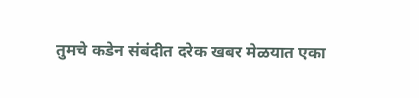तुमचे कडेन संबंदीत दरेक खबर मेळयात एका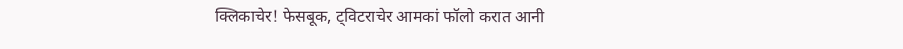क्लिकाचेर! फेसबूक, ट्विटराचेर आमकां फॉलो करात आनी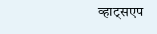व्हाट्सएप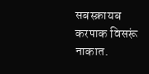सबस्क्रायब करपाक विसरूं नाकात.